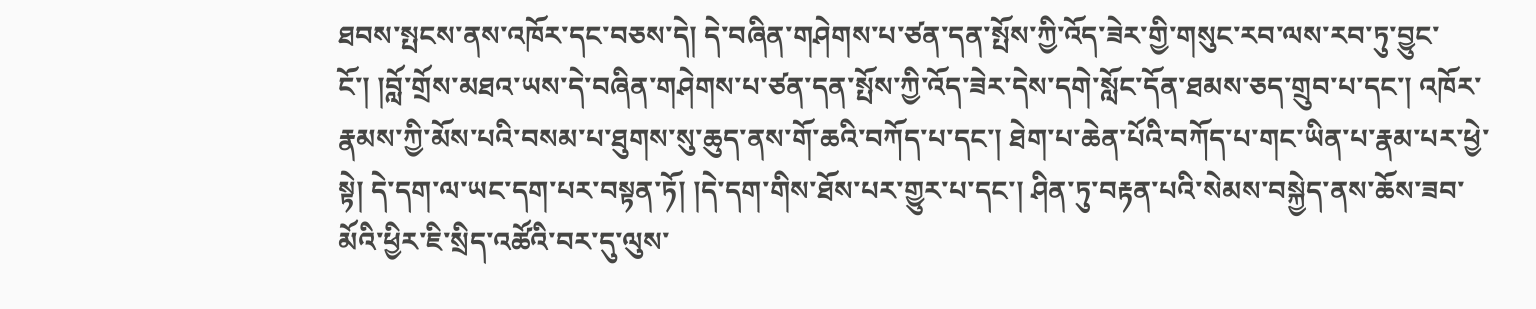ཐབས་སྤངས་ནས་འཁོར་དང་བཅས་དེ། དེ་བཞིན་གཤེགས་པ་ཙན་དན་སྤོས་ཀྱི་འོད་ཟེར་གྱི་གསུང་རབ་ལས་རབ་ཏུ་བྱུང་ངོ་། །བློ་གྲོས་མཐའ་ཡས་དེ་བཞིན་གཤེགས་པ་ཙན་དན་སྤོས་ཀྱི་འོད་ཟེར་དེས་དགེ་སློང་དོན་ཐམས་ཅད་གྲུབ་པ་དང་། འཁོར་རྣམས་ཀྱི་མོས་པའི་བསམ་པ་ཐུགས་སུ་ཆུད་ནས་གོ་ཆའི་བཀོད་པ་དང་། ཐེག་པ་ཆེན་པོའི་བཀོད་པ་གང་ཡིན་པ་རྣམ་པར་ཕྱེ་སྟེ། དེ་དག་ལ་ཡང་དག་པར་བསྟན་ཏོ། །དེ་དག་གིས་ཐོས་པར་གྱུར་པ་དང་། ཤིན་ཏུ་བརྟན་པའི་སེམས་བསྐྱེད་ནས་ཆོས་ཟབ་མོའི་ཕྱིར་ཇི་སྲིད་འཚོའི་བར་དུ་ལུས་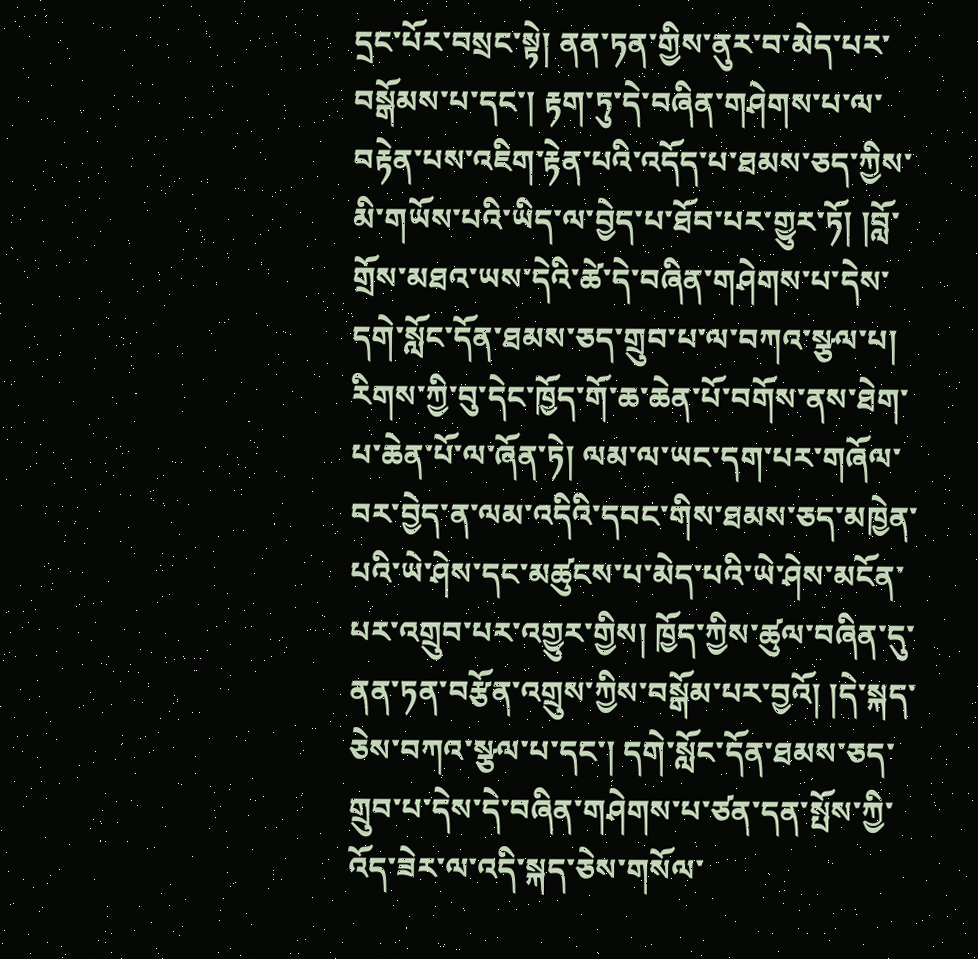དྲང་པོར་བསྲང་སྟེ། ནན་ཏན་གྱིས་ནུར་བ་མེད་པར་བསྒོམས་པ་དང་། རྟག་ཏུ་དེ་བཞིན་གཤེགས་པ་ལ་བརྟེན་པས་འཇིག་རྟེན་པའི་འདོད་པ་ཐམས་ཅད་ཀྱིས་མི་གཡོས་པའི་ཡིད་ལ་བྱེད་པ་ཐོབ་པར་གྱུར་ཏོ། །བློ་གྲོས་མཐའ་ཡས་དེའི་ཚེ་དེ་བཞིན་གཤེགས་པ་དེས་དགེ་སློང་དོན་ཐམས་ཅད་གྲུབ་པ་ལ་བཀའ་སྩལ་པ། རིགས་ཀྱི་བུ་དེང་ཁྱོད་གོ་ཆ་ཆེན་པོ་བགོས་ནས་ཐེག་པ་ཆེན་པོ་ལ་ཞོན་ཏེ། ལམ་ལ་ཡང་དག་པར་གཞོལ་བར་བྱེད་ན་ལམ་འདིའི་དབང་གིས་ཐམས་ཅད་མཁྱེན་པའི་ཡེ་ཤེས་དང་མཚུངས་པ་མེད་པའི་ཡེ་ཤེས་མངོན་པར་འགྲུབ་པར་འགྱུར་གྱིས། ཁྱོད་ཀྱིས་ཚུལ་བཞིན་དུ་ནན་ཏན་བརྩོན་འགྲུས་ཀྱིས་བསྒོམ་པར་བྱའོ། །དེ་སྐད་ཅེས་བཀའ་སྩལ་པ་དང་། དགེ་སློང་དོན་ཐམས་ཅད་གྲུབ་པ་དེས་དེ་བཞིན་གཤེགས་པ་ཙན་དན་སྤོས་ཀྱི་འོད་ཟེར་ལ་འདི་སྐད་ཅེས་གསོལ་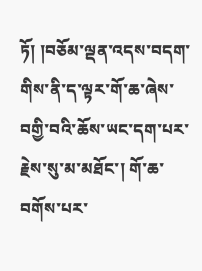ཏོ། །བཅོམ་ལྡན་འདས་བདག་གིས་ནི་ད་ལྟར་གོ་ཆ་ཞེས་བགྱི་བའི་ཆོས་ཡང་དག་པར་རྗེས་སུ་མ་མཐོང་། གོ་ཆ་བགོས་པར་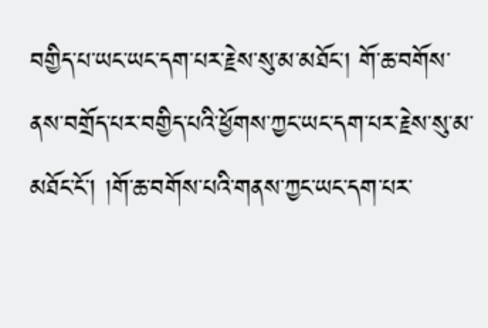བགྱིད་པ་ཡང་ཡང་དག་པར་རྗེས་སུ་མ་མཐོང་། གོ་ཆ་བགོས་ནས་བགྲོད་པར་བགྱིད་པའི་ཕྱོགས་ཀྱང་ཡང་དག་པར་རྗེས་སུ་མ་མཐོང་ངོ་། །གོ་ཆ་བགོས་པའི་གནས་ཀྱང་ཡང་དག་པར་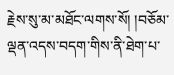རྗེས་སུ་མ་མཐོང་ལགས་སོ། །བཅོམ་ལྡན་འདས་བདག་གིས་ནི་ཐེག་པ་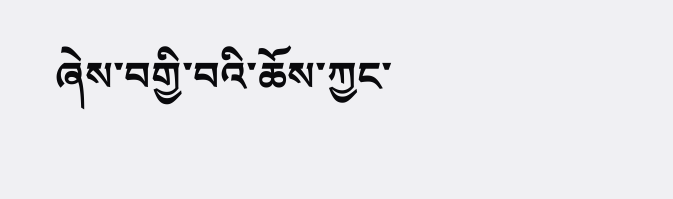ཞེས་བགྱི་བའི་ཆོས་ཀྱང་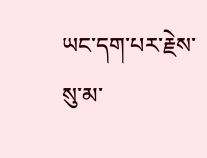ཡང་དག་པར་རྗེས་སུ་མ་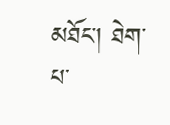མཐོང་། ཐེག་པ་